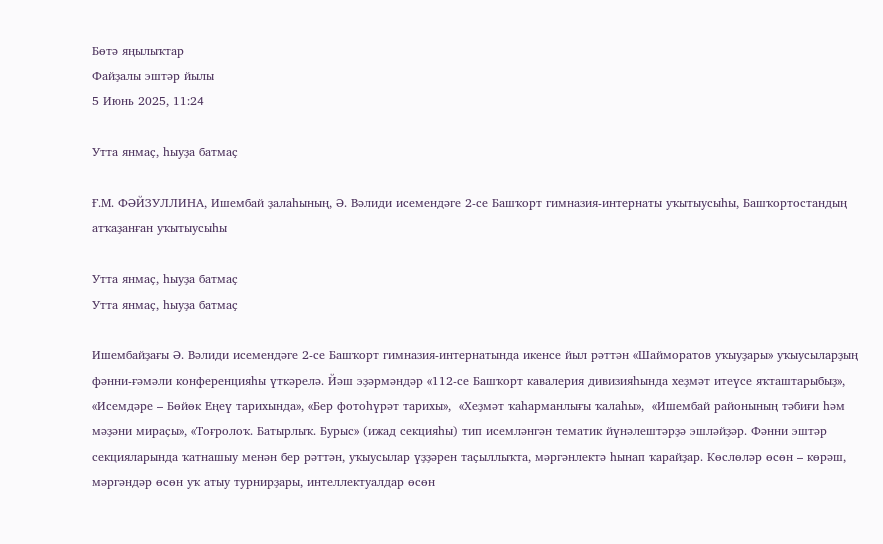Бөтә яңылыҡтар
Файҙалы эштәр йылы
5 Июнь 2025, 11:24

Утта янмаҫ, һыуҙа батмаҫ

Ғ.М. ФӘЙЗУЛЛИНА, Ишембай ҙалаһының, Ә. Вәлиди исемендәге 2-се Башҡорт гимназия-интернаты уҡытыусыһы, Башҡортостандың атҡаҙанған уҡытыусыһы

Утта янмаҫ, һыуҙа батмаҫ
Утта янмаҫ, һыуҙа батмаҫ

Ишембайҙағы Ә. Вәлиди исемендәге 2-се Башҡорт гимназия-интернатында икенсе йыл рәттән «Шайморатов уҡыуҙары» уҡыусыларҙың фәнни-ғәмәли конференцияһы үткәрелә. Йәш эҙәрмәндәр «112-се Башҡорт кавалерия дивизияһында хеҙмәт итеүсе яҡташтарыбыҙ», «Исемдәре – Бөйөк Еңеү тарихында», «Бер фотоһүрәт тарихы»,  «Хеҙмәт ҡаһарманлығы ҡалаһы»,  «Ишембай районының тәбиғи һәм мәҙәни мираҫы», «Тоғролоҡ. Батырлыҡ. Бурыс» (ижад секцияһы) тип исемләнгән тематик йүнәлештәрҙә эшләйҙәр. Фәнни эштәр секцияларында ҡатнашыу менән бер рәттән, уҡыусылар үҙҙәрен таҫыллыҡта, мәргәнлектә һынап ҡарайҙар. Көслөләр өсөн – көрәш, мәргәндәр өсөн уҡ атыу турнирҙары, интеллектуалдар өсөн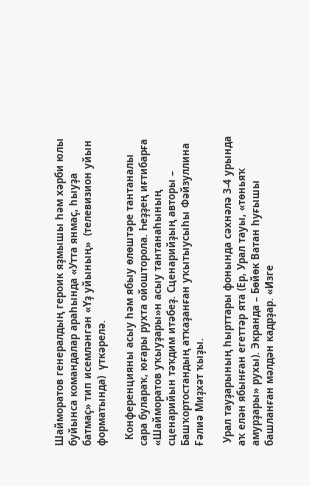Шайморатов генералдың героик яҙмышы һәм хәрби юлы буйынса командалар араһында «Утта янмаҫ, һыуҙа батмаҫ» тип исемләнгән «Үҙ уйының»  (телевизион уйын форматында)  үткәрелә.

  Конференцияны асыу һәм ябыу өлөштәре тантаналы сара булараҡ, юғары рухта ойошторола. Һеҙҙең иғтибарға «Шайморатов уҡыуҙары»н асыу тантанаһының сценарийын тәҡдим итәбеҙ. Сценарийҙың авторы – Башҡортостандың атҡаҙанған уҡытыусыһы Фәйзуллина Ғәлиә Миҙхәт ҡыҙы.

 Урал тауҙарының һырттары фонында сәхнәлә 3-4 урында аҡ елән ябынған егеттәр ята (Ер, Урал тауы, «төньяҡ амурҙары» рухы). Экранда – Бөйөк Ватан һуғышы башланған мәлдән кадрҙар. «Изге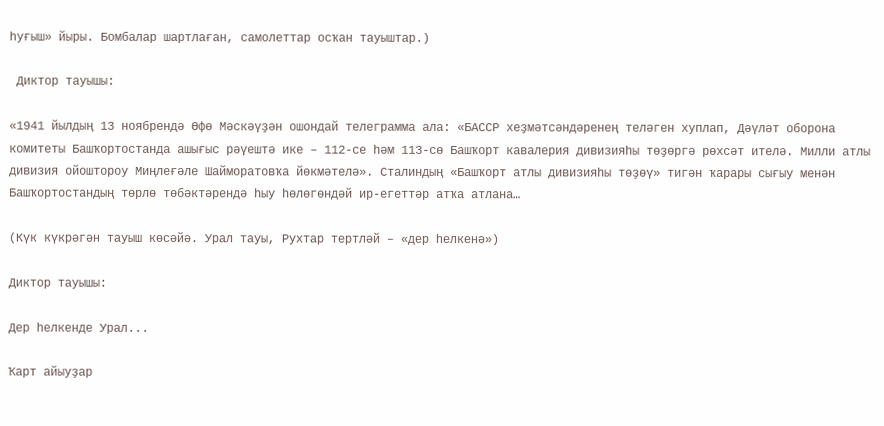һуғыш» йыры. Бомбалар шартлаған, самолеттар осҡан тауыштар.)

 Диктор тауышы:

«1941 йылдың 13 ноябрендә Өфө Мәскәүҙән ошондай телеграмма ала: «БАССР хеҙмәтсәндәренең теләген хуплап, Дәүләт оборона комитеты Башҡортостанда ашығыс рәүештә ике – 112-се һәм 113-сө Башҡорт кавалерия дивизияһы төҙөргә рөхсәт ителә. Милли атлы дивизия ойоштороу Миңлеғәле Шайморатовҡа йөкмәтелә». Сталиндың «Башҡорт атлы дивизияһы төҙөү» тигән ҡарары сығыу менән Башҡортостандың төрлө төбәктәрендә һыу һөлөгөндәй ир-егеттәр атҡа атлана…

(Күк күкрәгән тауыш көсәйә. Урал тауы, Рухтар тертләй – «дер һелкенә»)

Диктор тауышы:

Дер һелкенде Урал...

Ҡарт айыуҙар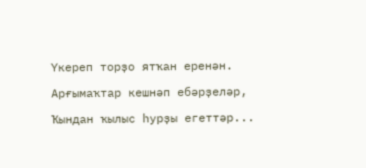Үкереп торҙо ятҡан еренән.

Арғымаҡтар кешнәп ебәрҙеләр,

Ҡындан ҡылыс һурҙы егеттәр...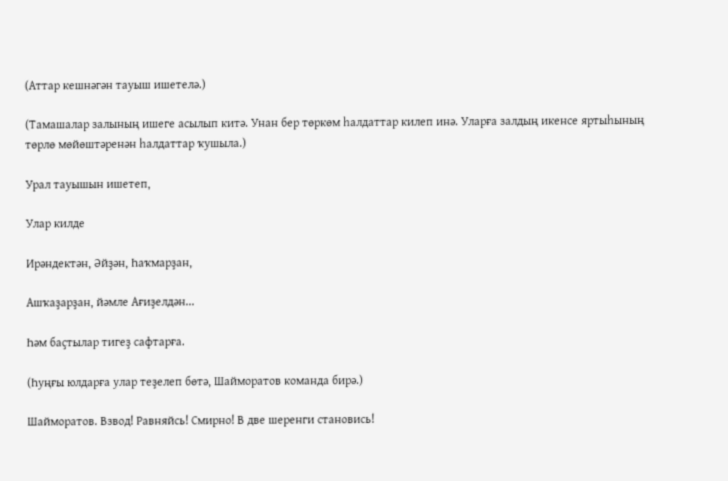(Аттар кешнәгән тауыш ишетелә.)

(Тамашалар залының ишеге асылып китә. Унан бер төркөм һалдаттар килеп инә. Уларға залдың икенсе яртыһының төрлө мөйөштәренән һалдаттар ҡушыла.)

Урал тауышын ишетеп,

Улар килде

Ирәндектән, Әйҙән, Һаҡмарҙан,

Ашҡаҙарҙан, йәмле Ағиҙелдән...

Һәм баҫтылар тигеҙ сафтарға.

(Һуңғы юлдарға улар теҙелеп бөтә, Шайморатов команда бирә.)

Шайморатов. Взвод! Равняйсь! Смирно! В две шеренги становись!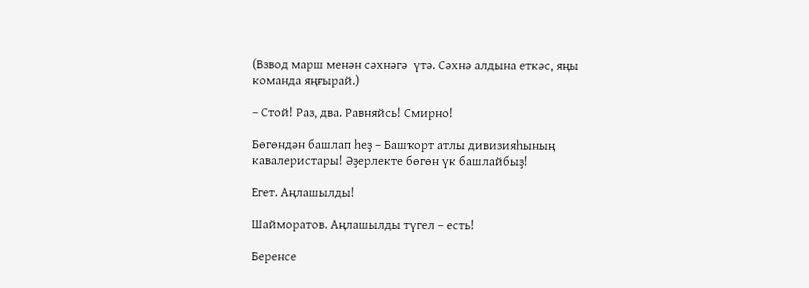(Взвод марш менән сәхнәгә  үтә. Сәхнә алдына еткәс, яңы команда яңғырай.)

– Стой! Раз, два. Равняйсь! Смирно!

Бөгөндән башлап һеҙ – Башҡорт атлы дивизияһының кавалеристары! Әҙерлекте бөгөн үк башлайбыҙ!

Егет. Аңлашылды!

Шайморатов. Аңлашылды түгел – есть!

Беренсе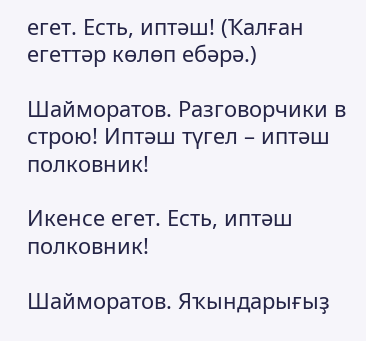егет. Есть, иптәш! (Ҡалған егеттәр көлөп ебәрә.)

Шайморатов. Разговорчики в строю! Иптәш түгел – иптәш полковник!

Икенсе егет. Есть, иптәш полковник!

Шайморатов. Яҡындарығыҙ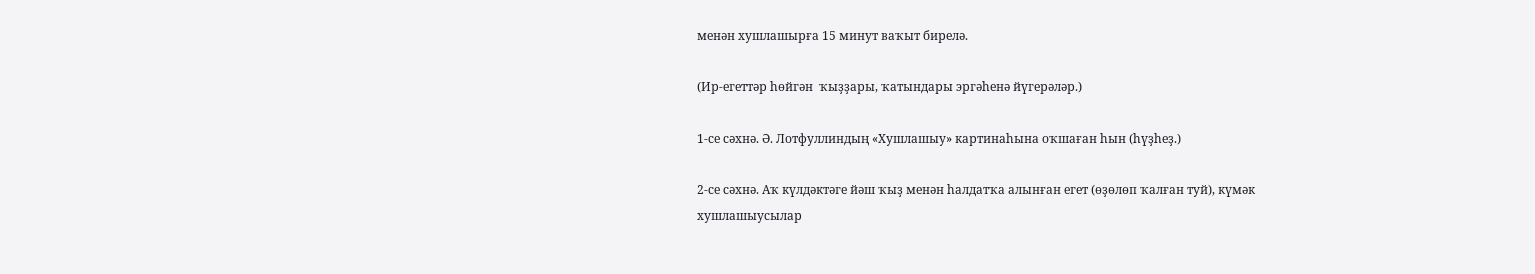менән хушлашырға 15 минут ваҡыт бирелә.

(Ир-егеттәр һөйгән  ҡыҙҙары, ҡатындары эргәһенә йүгерәләр.)

1-се сәхнә. Ә. Лотфуллиндың «Хушлашыу» картинаһына оҡшаған һын (һүҙһеҙ.)

2-се сәхнә. Аҡ күлдәктәге йәш ҡыҙ менән һалдатҡа алынған егет (өҙөлөп ҡалған туй), күмәк хушлашыусылар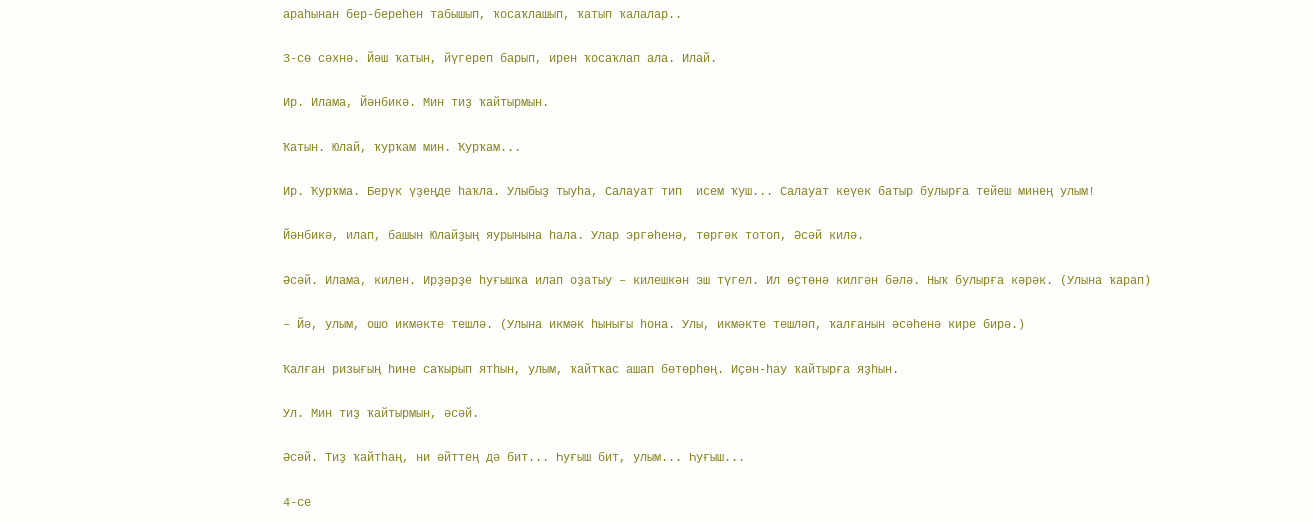араһынан бер-береһен табышып, ҡосаҡлашып, ҡатып ҡалалар..

3-сө сәхнә. Йәш ҡатын, йүгереп барып, ирен ҡосаҡлап ала. Илай.

Ир. Илама, Йәнбикә. Мин тиҙ ҡайтырмын.

Ҡатын. Юлай, ҡурҡам мин. Ҡурҡам...

Ир. Ҡурҡма. Берүк үҙеңде һаҡла. Улыбыҙ тыуһа, Салауат тип  исем ҡуш... Салауат кеүек батыр булырға тейеш минең улым!

Йәнбикә, илап, башын Юлайҙың яурынына һала. Улар эргәһенә, төргәк тотоп, Әсәй килә.

Әсәй. Илама, килен. Ирҙәрҙе һуғышҡа илап оҙатыу – килешкән эш түгел. Ил өҫтөнә килгән бәлә. Ныҡ булырға кәрәк. (Улына ҡарап)

– Йә, улым, ошо икмәкте тешлә. (Улына икмәк һынығы һона. Улы, икмәкте тешләп, ҡалғанын әсәһенә кире бирә.)

Ҡалған ризығың һине саҡырып ятһын, улым, ҡайтҡас ашап бөтөрһөң. Иҫән-һау ҡайтырға яҙһын.

Ул. Мин тиҙ ҡайтырмын, әсәй.

Әсәй. Тиҙ ҡайтһаң, ни әйттең дә бит... Һуғыш бит, улым... Һуғыш...

4-се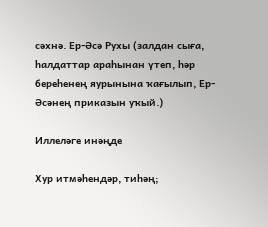сәхнә. Ер-Әсә Рухы (залдан сыға, һалдаттар араһынан үтеп, һәр береһенең яурынына ҡағылып, Ер-Әсәнең приказын уҡый.)

Иллеләге инәңде

Хур итмәһендәр, тиһәң;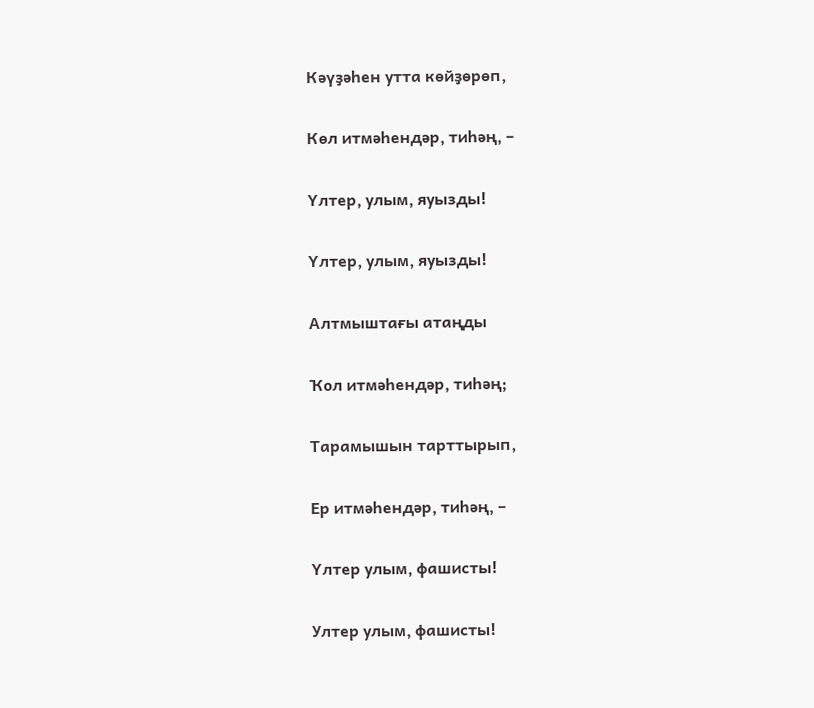Кәүҙәһен утта көйҙөрөп,

Көл итмәһендәр, тиһәң, –

Үлтер, улым, яуызды!

Үлтер, улым, яуызды!

Алтмыштағы атаңды

Ҡол итмәһендәр, тиһәң;

Тарамышын тарттырып,

Ер итмәһендәр, тиһәң, –

Үлтер улым, фашисты!

Ултер улым, фашисты!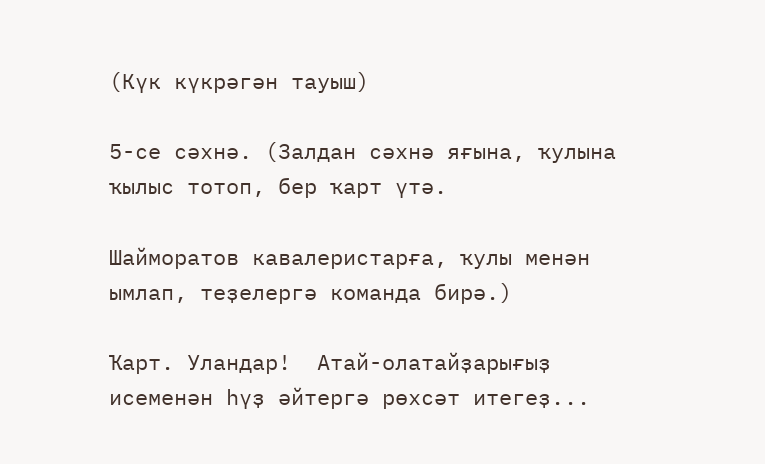(Күк күкрәгән тауыш)

5-се сәхнә. (Залдан сәхнә яғына, ҡулына ҡылыс тотоп, бер ҡарт үтә.

Шайморатов кавалеристарға, ҡулы менән ымлап, теҙелергә команда бирә.)

Ҡарт. Уландар!  Атай-олатайҙарығыҙ исеменән һүҙ әйтергә рөхсәт итегеҙ...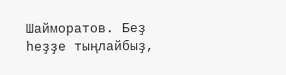Шайморатов. Беҙ һеҙҙе тыңлайбыҙ,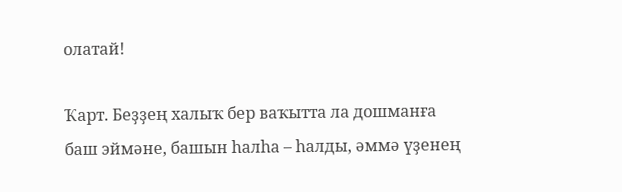олатай!

Ҡарт. Беҙҙең халыҡ бер ваҡытта ла дошманға баш эймәне, башын һалһа – һалды, әммә үҙенең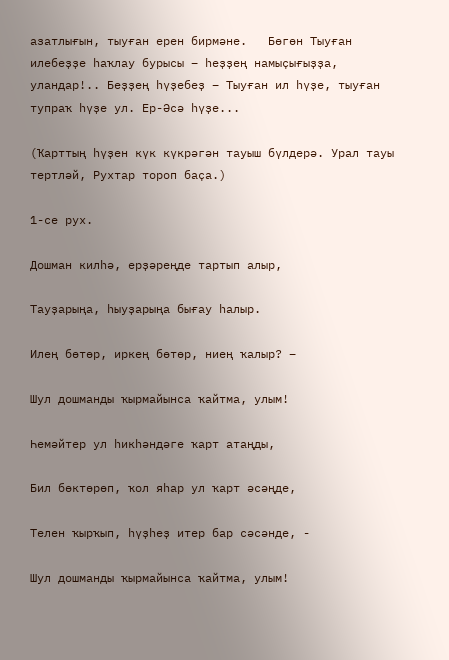азатлығын, тыуған ерен бирмәне.   Бөгөн Тыуған илебеҙҙе һаҡлау бурысы – һеҙҙең намыҫығыҙҙа, уландар!.. Беҙҙең һүҙебеҙ – Тыуған ил һүҙе, тыуған тупраҡ һүҙе ул. Ер-Әсә һүҙе...

(Ҡарттың һүҙен күк күкрәгән тауыш бүлдерә. Урал тауы тертләй, Рухтар тороп баҫа.)

1-се рух.

Дошман килһә, ерҙәреңде тартып алыр,

Тауҙарыңа, һыуҙарыңа бығау һалыр.

Илең бөтөр, иркең бөтөр, ниең ҡалыр? –

Шул дошманды ҡырмайынса ҡайтма, улым!

Һемәйтер ул һикһәндәге ҡарт атаңды,

Бил бөктөрөп, ҡол яһар ул ҡарт әсәңде,

Телен ҡырҡып, һүҙһеҙ итер бар сәсәнде, -

Шул дошманды ҡырмайынса ҡайтма, улым!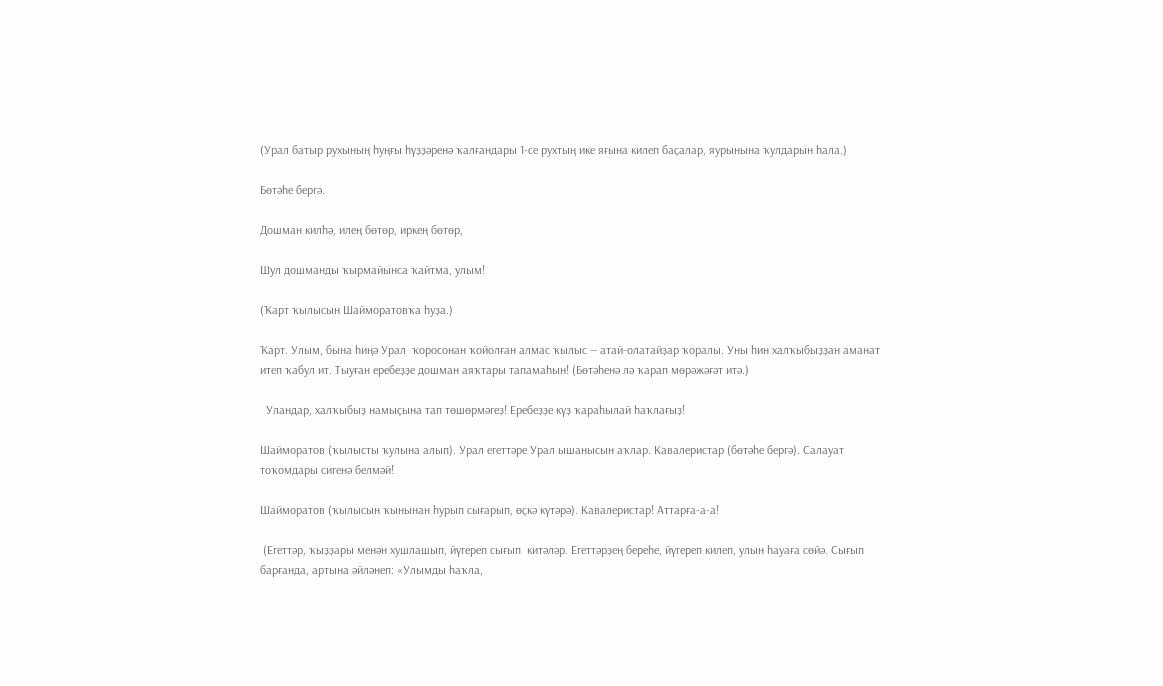(Урал батыр рухының һуңғы һүҙҙәренә ҡалғандары 1-се рухтың ике яғына килеп баҫалар, яурынына ҡулдарын һала.)

Бөтәһе бергә.

Дошман килһә, илең бөтөр, иркең бөтөр,

Шул дошманды ҡырмайынса ҡайтма, улым!

(Ҡарт ҡылысын Шайморатовҡа һуҙа.)

Ҡарт. Улым, бына һиңә Урал  ҡоросонан ҡойолған алмас ҡылыс — атай-олатайҙар ҡоралы. Уны һин халҡыбыҙҙан аманат итеп ҡабул ит. Тыуған еребеҙҙе дошман аяҡтары тапамаһын! (Бөтәһенә лә ҡарап мөрәжәғәт итә.)

  Уландар, халҡыбыҙ намыҫына тап төшөрмәгеҙ! Еребеҙҙе күҙ ҡараһылай һаҡлағыҙ!

Шайморатов (ҡылысты ҡулына алып). Урал егеттәре Урал ышанысын аҡлар. Кавалеристар (бөтәһе бергә). Салауат тоҡомдары сигенә белмәй!

Шайморатов (ҡылысын ҡынынан һурып сығарып, өҫкә күтәрә). Кавалеристар! Аттарға-а-а!

 (Егеттәр, ҡыҙҙары менән хушлашып, йүгереп сығып  китәләр. Егеттәрҙең береһе, йүгереп килеп, улын һауаға сөйә. Сығып барғанда, артына әйләнеп: «Улымды һаҡла,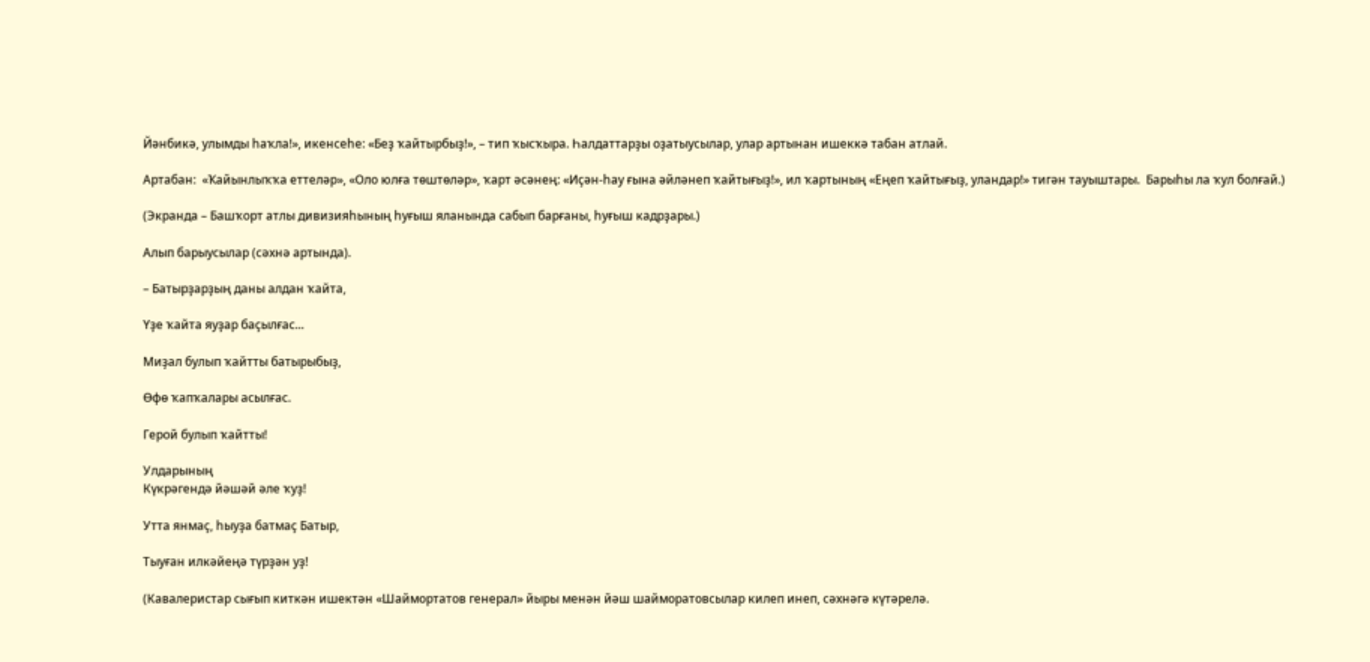Йәнбикә, улымды һаҡла!», икенсеһе: «Беҙ ҡайтырбыҙ!», – тип ҡысҡыра. Һалдаттарҙы оҙатыусылар, улар артынан ишеккә табан атлай.

Артабан:  «Ҡайынлыҡҡа еттеләр», «Оло юлға төштөләр», ҡарт әсәнең: «Иҫән-һау ғына әйләнеп ҡайтығыҙ!», ил ҡартының «Еңеп ҡайтығыҙ, уландар!» тигән тауыштары.  Барыһы ла ҡул болғай.)

(Экранда – Башҡорт атлы дивизияһының һуғыш яланында сабып барғаны, һуғыш кадрҙары.)

Алып барыусылар (сәхнә артында).

– Батырҙарҙың даны алдан ҡайта,

Үҙе ҡайта яуҙар баҫылғас...

Миҙал булып ҡайтты батырыбыҙ,

Өфө ҡапҡалары асылғас.

Герой булып ҡайтты!

Улдарының
Күкрәгендә йәшәй әле ҡуҙ!

Утта янмаҫ, һыуҙа батмаҫ Батыр,

Тыуған илкәйеңә түрҙән уҙ!

(Кавалеристар сығып киткән ишектән «Шаймортатов генерал» йыры менән йәш шайморатовсылар килеп инеп, сәхнәгә күтәрелә.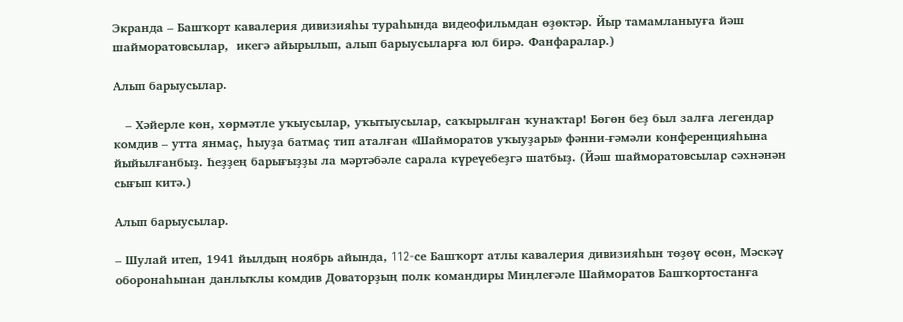Экранда – Башҡорт кавалерия дивизияһы тураһында видеофильмдан өҙөктәр. Йыр тамамланыуға йәш шайморатовсылар,  икегә айырылып, алып барыусыларға юл бирә. Фанфаралар.)

Алып барыусылар.

   – Хәйерле көн, хөрмәтле уҡыусылар, уҡытыусылар, саҡырылған ҡунаҡтар! Бөгөн беҙ был залға легендар комдив – утта янмаҫ, һыуҙа батмаҫ тип аталған «Шайморатов уҡыуҙары» фәнни-ғәмәли конференцияһына йыйылғанбыҙ. Һеҙҙең барығыҙҙы ла мәртәбәле сарала күреүебеҙгә шатбыҙ. (Йәш шайморатовсылар сәхнәнән сығып китә.)

Алып барыусылар.

– Шулай итеп, 1941 йылдың ноябрь айында, 112-cе Башҡорт атлы кавалерия дивизияһын төҙөү өсөн, Мәскәү оборонаһынан данлыҡлы комдив Доваторҙың полк командиры Миңлеғәле Шайморатов Башҡортостанға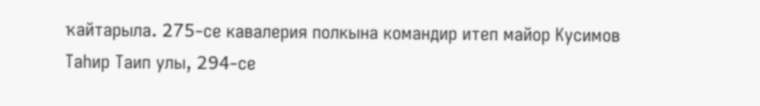ҡайтарыла. 275-cе кавалерия полкына командир итеп майор Кусимов Таһир Таип улы, 294-cе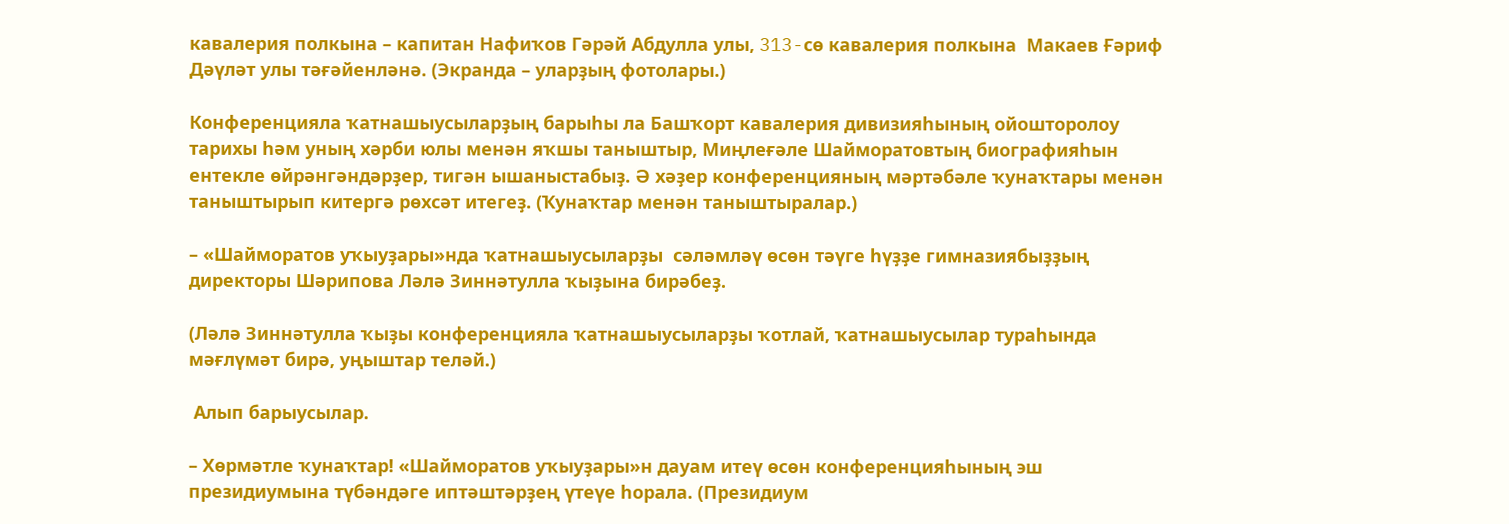кавалерия полкына – капитан Нафиҡов Гәрәй Абдулла улы, 313-cө кавалерия полкына  Макаев Ғәриф Дәүләт улы тәғәйенләнә. (Экранда – уларҙың фотолары.)

Конференцияла ҡатнашыусыларҙың барыһы ла Башҡорт кавалерия дивизияһының ойошторолоу тарихы һәм уның хәрби юлы менән яҡшы таныштыр, Миңлеғәле Шайморатовтың биографияһын ентекле өйрәнгәндәрҙер, тигән ышаныстабыҙ. Ә хәҙер конференцияның мәртәбәле ҡунаҡтары менән таныштырып китергә рөхсәт итегеҙ. (Ҡунаҡтар менән таныштыралар.)

– «Шайморатов уҡыуҙары»нда ҡатнашыусыларҙы  сәләмләү өсөн тәүге һүҙҙе гимназиябыҙҙың директоры Шәрипова Ләлә Зиннәтулла ҡыҙына бирәбеҙ.

(Ләлә Зиннәтулла ҡыҙы конференцияла ҡатнашыусыларҙы ҡотлай, ҡатнашыусылар тураһында мәғлүмәт бирә, уңыштар теләй.)

 Алып барыусылар.

– Хөрмәтле ҡунаҡтар! «Шайморатов уҡыуҙары»н дауам итеү өсөн конференцияһының эш президиумына түбәндәге иптәштәрҙең үтеүе һорала. (Президиум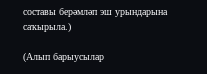составы берәмләп эш урындарына саҡырыла.)

(Алып барыусылар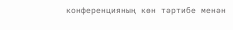конференцияның көн тәртибе менән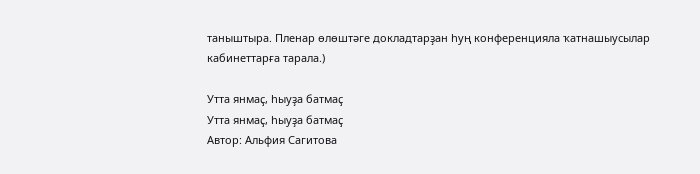таныштыра. Пленар өлөштәге докладтарҙан һуң конференцияла ҡатнашыусылар кабинеттарға тарала.)

Утта янмаҫ, һыуҙа батмаҫ
Утта янмаҫ, һыуҙа батмаҫ
Автор: Альфия Сагитова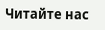Читайте нас